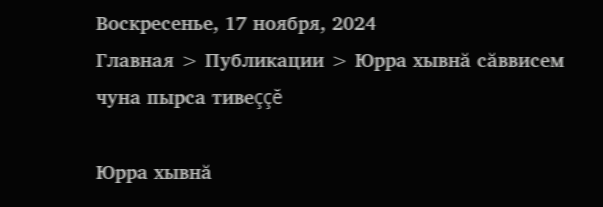Воскресенье, 17 ноября, 2024
Главная > Публикации > Юрра хывнă сăввисем чуна пырса тивеççĕ

Юрра хывнă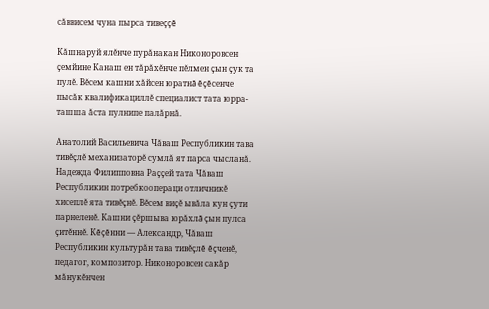сăввисем чуна пырса тивеççĕ

Кăшнаруй ялĕнче пурăнакан Никоноровсен çемйине Канаш ен тăрăхĕнче пĕлмен çын çук та пулĕ. Вĕсем кашни хăйсен юратнă ĕçĕсенче пысăк квалификациллĕ специалист тата юрра-ташша ăста пулнипе палăрнă.

Анатолий Васильевича Чăваш Республикин тава тивĕçлĕ механизаторĕ сумлă ят парса чысланă. Надежда Филипповна Раççей тата Чăваш Республикин потребкоопераци отличникĕ хисеплĕ ята тивĕçнĕ. Вĕсем виçĕ ывăла кун çути парнеленĕ. Кашни çĕршыва юрăхлă çын пулса çитĕннĕ. Кĕçĕнни — Александр, Чăваш Республикин культурăн тава тивĕçлĕ ĕçченĕ, педагог, композитор. Никоноровсен сакăр мăнукĕнчен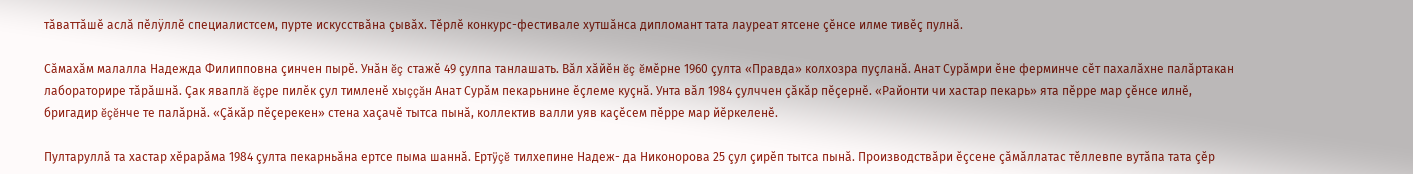тăваттăшĕ аслă пĕлÿллĕ специалистсем, пурте искусствăна çывăх. Тĕрлĕ конкурс-фестивале хутшăнса дипломант тата лауреат ятсене çĕнсе илме тивĕç пулнă.

Сăмахăм малалла Надежда Филипповна çинчен пырĕ. Унăн ĕç стажĕ 49 çулпа танлашать. Вăл хăйĕн ĕç ĕмĕрне 1960 çулта «Правда» колхозра пуçланă. Анат Сурăмри ĕне ферминче сĕт пахалăхне палăртакан лабораторире тăрăшнă. Çак яваплă ĕçре пилĕк çул тимленĕ хыççăн Анат Сурăм пекарьнине ĕçлеме куçнă. Унта вăл 1984 çулччен çăкăр пĕçернĕ. «Районти чи хастар пекарь» ята пĕрре мар çĕнсе илнĕ, бригадир ĕçĕнче те палăрнă. «Çăкăр пĕçерекен» стена хаçачĕ тытса пынă, коллектив валли уяв каçĕсем пĕрре мар йĕркеленĕ.

Пултаруллă та хастар хĕрарăма 1984 çулта пекарньăна ертсе пыма шаннă. Ертÿçĕ тилхепине Надеж- да Никонорова 25 çул çирĕп тытса пынă. Производствăри ĕçсене çăмăллатас тĕллевпе вутăпа тата çĕр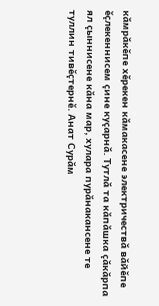кăмрăкĕпе хĕрекен кăмакасене электричествă вăйĕпе ĕçлекеннисем çине куçарнă. Тутлă та кăпăшка çăкăрпа ял çыннисене кăна мар, хулара пурăнакансене те туллин тивĕçтернĕ. Анат Сурăм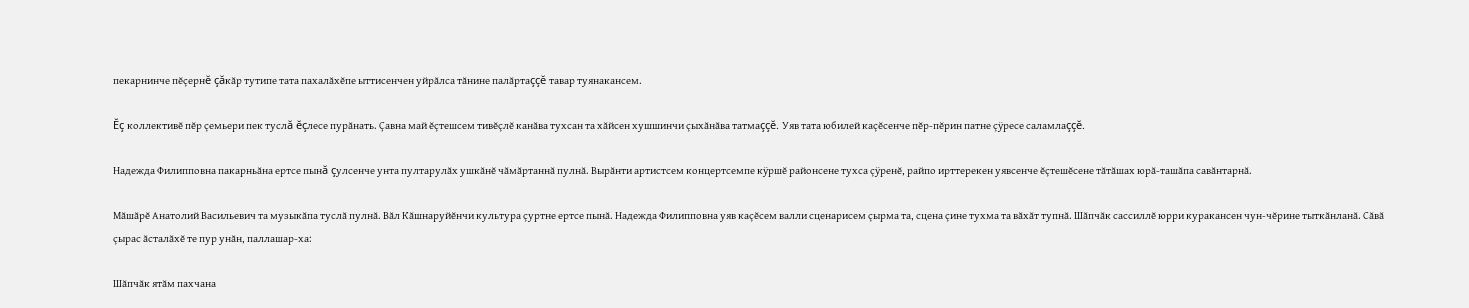пекарнинче пĕçернĕ çăкăр тутипе тата пахалăхĕпе ыттисенчен уйрăлса тăнине палăртаççĕ тавар туянакансем.

Ĕç коллективĕ пĕр çемьери пек туслă ĕçлесе пурăнать. Çавна май ĕçтешсем тивĕçлĕ канăва тухсан та хăйсен хушшинчи çыхăнăва татмаççĕ. Уяв тата юбилей каçĕсенче пĕр-пĕрин патне çÿресе саламлаççĕ.

Надежда Филипповна пакарньăна ертсе пынă çулсенче унта пултарулăх ушкăнĕ чăмăртаннă пулнă. Вырăнти артистсем концертсемпе кÿршĕ районсене тухса çÿренĕ, райпо ирттерекен уявсенче ĕçтешĕсене тăтăшах юрă-ташăпа савăнтарнă.

Мăшăрĕ Анатолий Васильевич та музыкăпа туслă пулнă. Вăл Кăшнаруйĕнчи культура çуртне ертсе пынă. Надежда Филипповна уяв каçĕсем валли сценарисем çырма та, сцена çине тухма та вăхăт тупнă. Шăпчăк сассиллĕ юрри куракансен чун-чĕрине тыткăнланă. Сăвă çырас ăсталăхĕ те пур унăн, паллашар-ха:

Шăпчăк ятăм пахчана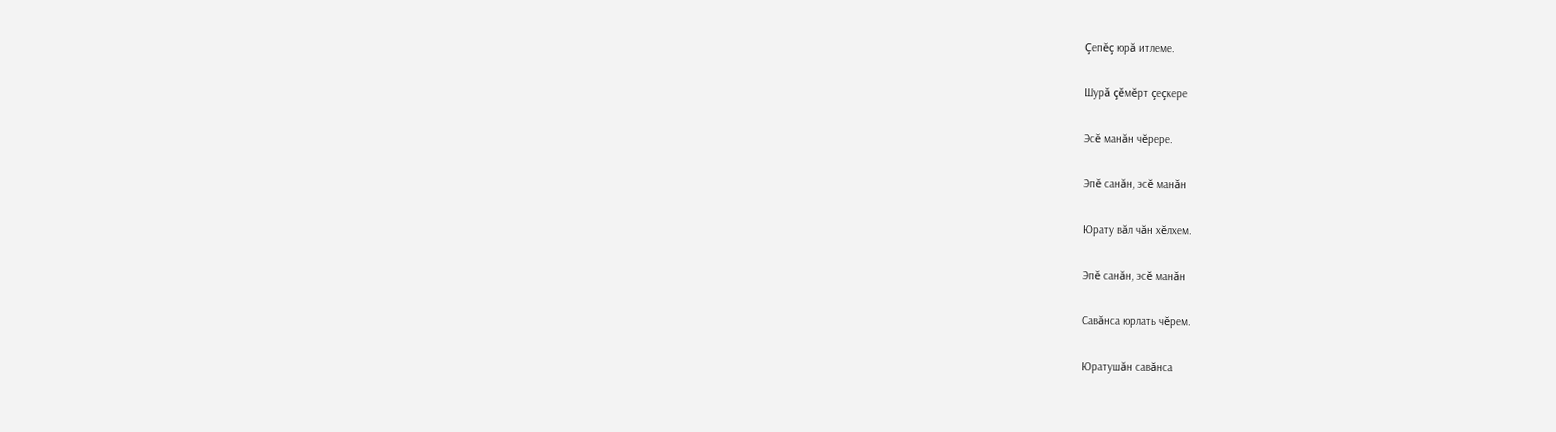Çепĕç юрă итлеме.

Шурă çĕмĕрт çеçкере

Эсĕ манăн чĕрере.

Эпĕ санăн, эсĕ манăн

Юрату вăл чăн хĕлхем.

Эпĕ санăн, эсĕ манăн

Савăнса юрлать чĕрем.

Юратушăн савăнса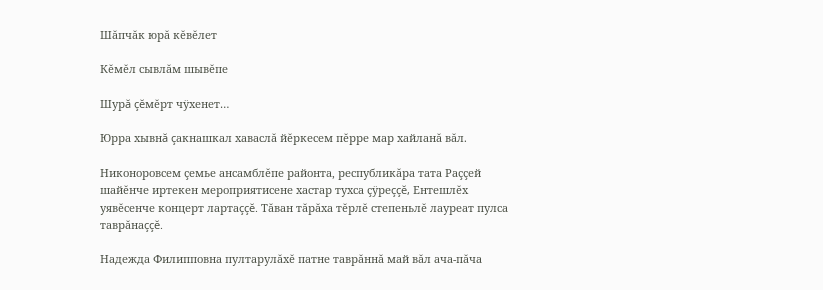Шăпчăк юрă кĕвĕлет

Кĕмĕл сывлăм шывĕпе

Шурă çĕмĕрт чÿхенет…

Юрра хывнă çакнашкал хаваслă йĕркесем пĕрре мар хайланă вăл.

Никоноровсем çемье ансамблĕпе районта, республикăра тата Раççей шайĕнче иртекен мероприятисене хастар тухса çÿреççĕ, Ентешлĕх уявĕсенче концерт лартаççĕ. Тăван тăрăха тĕрлĕ степеньлĕ лауреат пулса таврăнаççĕ.

Надежда Филипповна пултарулăхĕ патне таврăннă май вăл ача-пăча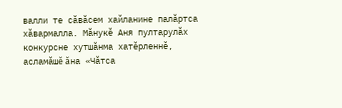валли те сăвăсем хайланине палăртса хăвармалла. Мăнукĕ Аня пултарулăх конкурсне хутшăнма хатĕрленнĕ, асламăшĕ ăна «Чăтса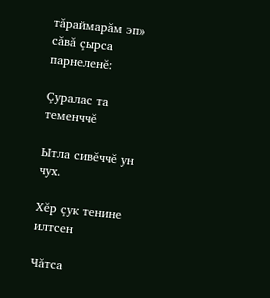тăраймарăм эп» сăвă çырса парнеленĕ:

Çуралас та теменччĕ

Ытла сивĕччĕ ун чух.

Хĕр çук тенине илтсен

Чăтса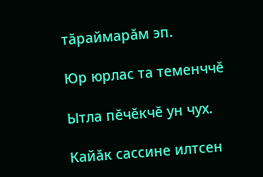тăраймарăм эп.

Юр юрлас та теменччĕ

Ытла пĕчĕкчĕ ун чух.

Кайăк сассине илтсен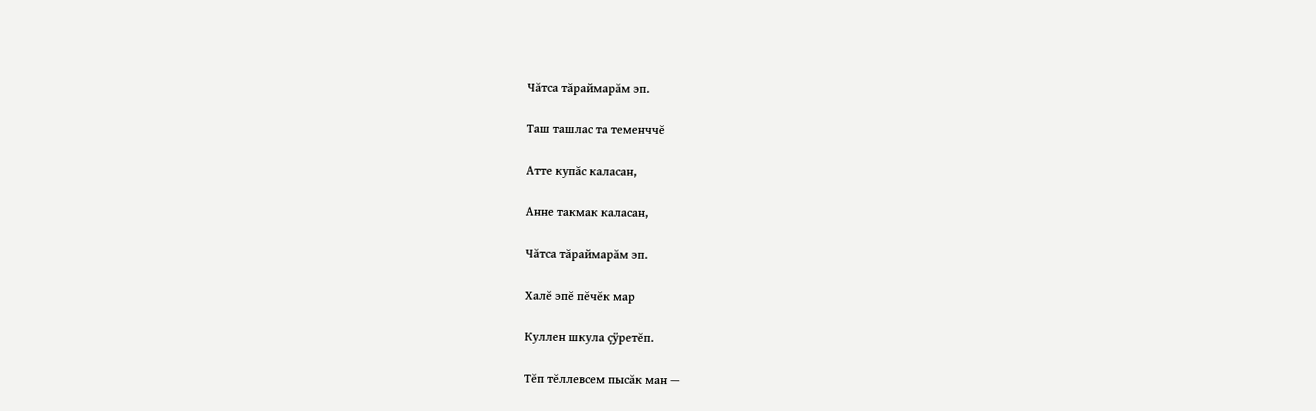Чăтса тăраймарăм эп.

Таш ташлас та теменччĕ

Атте купăс каласан,

Анне такмак каласан,

Чăтса тăраймарăм эп.

Халĕ эпĕ пĕчĕк мар

Куллен шкула çÿретĕп.

Тĕп тĕллевсем пысăк ман —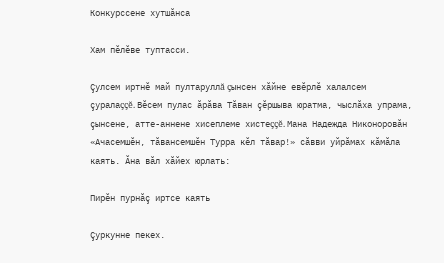Конкурссене хутшăнса

Хам пĕлĕве туптасси.

Çулсем иртнĕ май пултаруллă çынсен хăйне евĕрлĕ халалсем çуралаççĕ. Вĕсем пулас ăрăва Тăван çĕршыва юратма, чыслăха упрама, çынсене, атте-аннене хисеплеме хистеççĕ. Мана Надежда Никоноровăн «Ачасемшĕн, тăвансемшĕн Турра кĕл тăвар!» сăвви уйрăмах кăмăла каять. Ăна вăл хăйех юрлать:

Пирĕн пурнăç иртсе каять

Çуркунне пекех.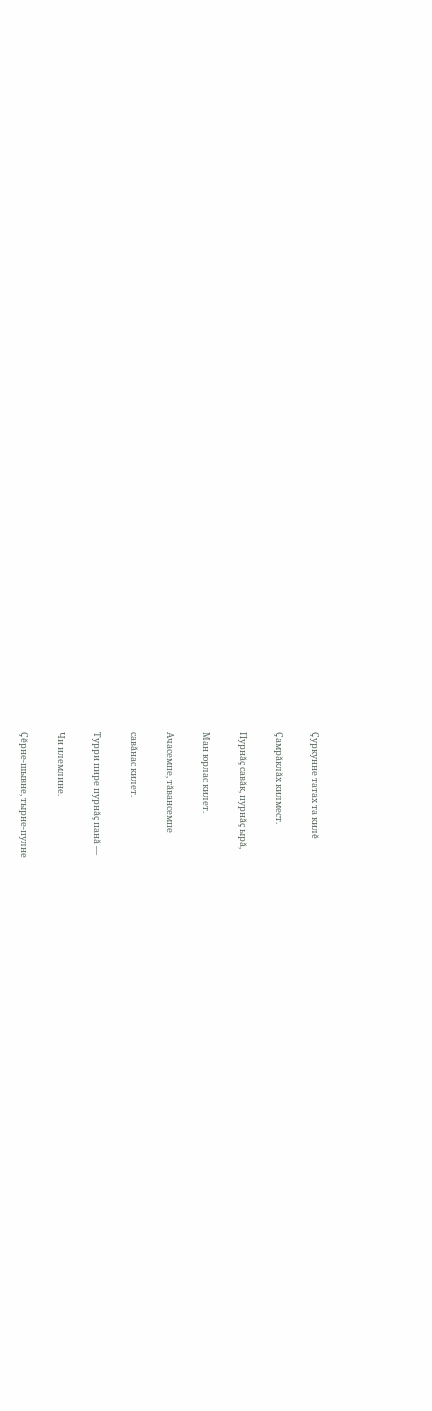Çуркунне татах та килĕ

Çамрăклăх килмест.

Пурнăç савăк, пурнăç ырă,

Ман юрлас килет.

Ачасемпе, тăвансемпе

савăнас килет.

Турри пире пурнăç панă —

Чи илемлине.

Çĕрне-шывне, тырне-пулне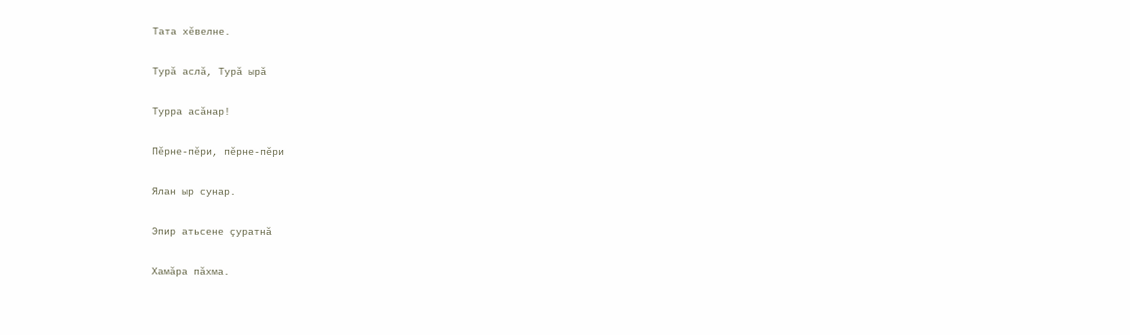Тата хĕвелне.

Турă аслă, Турă ырă

Турра асăнар!

Пĕрне-пĕри, пĕрне-пĕри

Ялан ыр сунар.

Эпир атьсене çуратнă

Хамăра пăхма.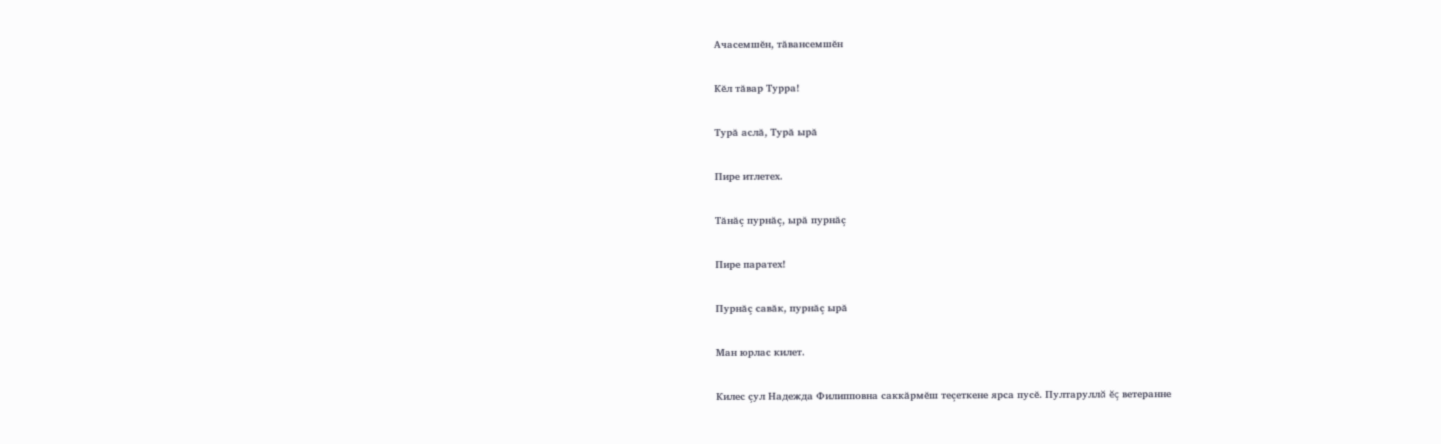Ачасемшĕн, тăвансемшĕн

Кĕл тăвар Турра!

Турă аслă, Турă ырă

Пире итлетех.

Тăнăç пурнăç, ырă пурнăç

Пире паратех!

Пурнăç савăк, пурнăç ырă

Ман юрлас килет.

Килес çул Надежда Филипповна саккăрмĕш теçеткене ярса пусĕ. Пултаруллă ĕç ветеранне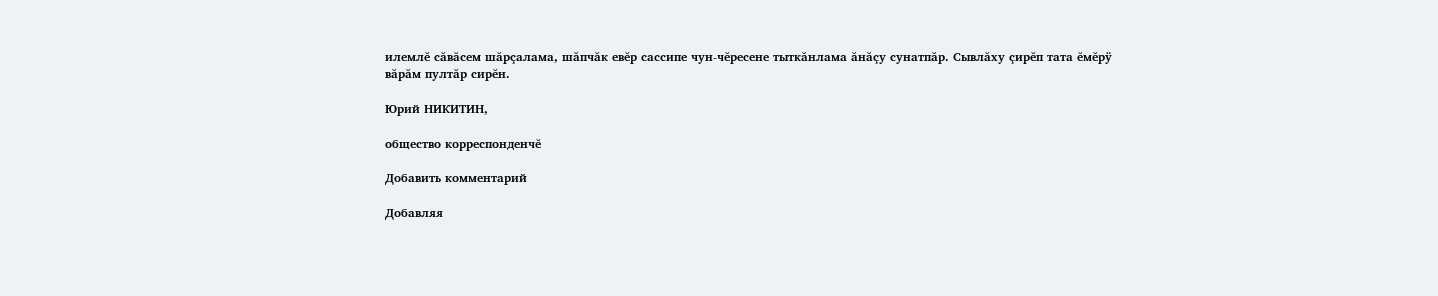илемлĕ сăвăсем шăрçалама, шăпчăк евĕр сассипе чун-чĕресене тыткăнлама ăнăçу сунатпăр. Сывлăху çирĕп тата ĕмĕрÿ вăрăм пултăр сирĕн.

Юрий НИКИТИН,

общество корреспонденчĕ

Добавить комментарий

Добавляя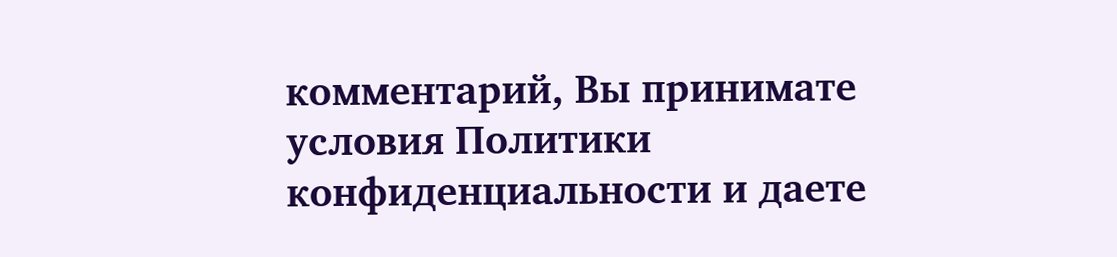комментарий, Вы принимате условия Политики конфиденциальности и даете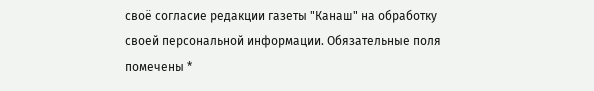своё согласие редакции газеты "Канаш" на обработку своей персональной информации. Обязательные поля помечены *